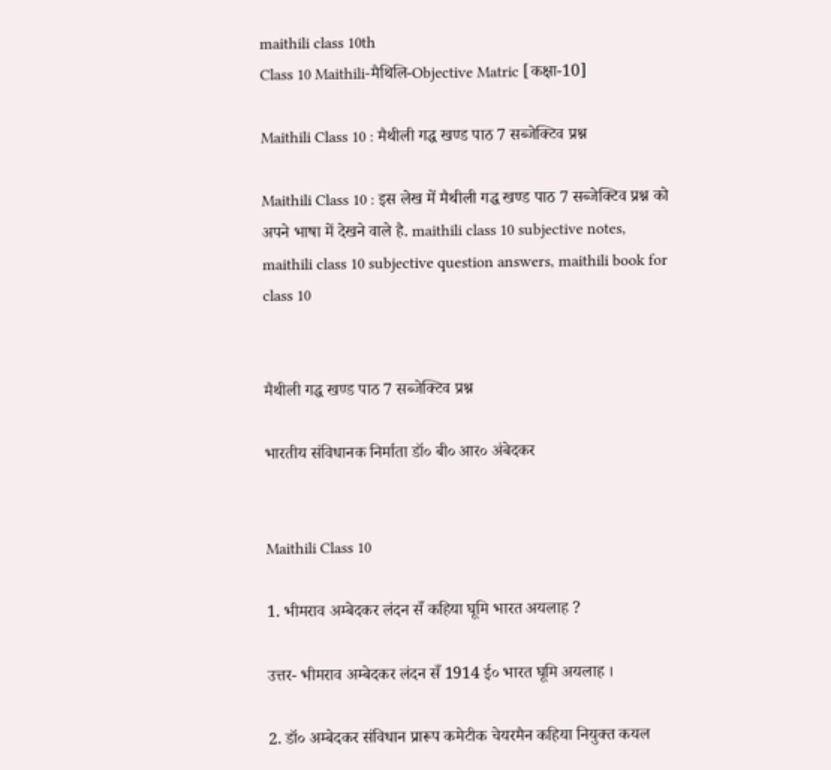maithili class 10th
Class 10 Maithili-मैथिलि-Objective Matric [कक्षा-10]

Maithili Class 10 : मैथीली गद्ध खण्ड पाठ 7 सब्जेक्टिव प्रश्न

Maithili Class 10 : इस लेख में मैथीली गद्ध खण्ड पाठ 7 सब्जेक्टिव प्रश्न को अपने भाषा में देखने वाले है. maithili class 10 subjective notes, maithili class 10 subjective question answers, maithili book for class 10


मैथीली गद्ध खण्ड पाठ 7 सब्जेक्टिव प्रश्न

भारतीय संविधानक निर्माता डॉ० बी० आर० अंबेदकर


Maithili Class 10

1. भीमराव अम्बेदकर लंदन सँ कहिया घूमि भारत अयलाह ?

उत्तर- भीमराव अम्बेदकर लंदन सँ 1914 ई० भारत घूमि अयलाह ।

2. डॉ० अम्बेदकर संविधान प्रारूप कमेटीक चेयरमैन कहिया नियुक्त कयल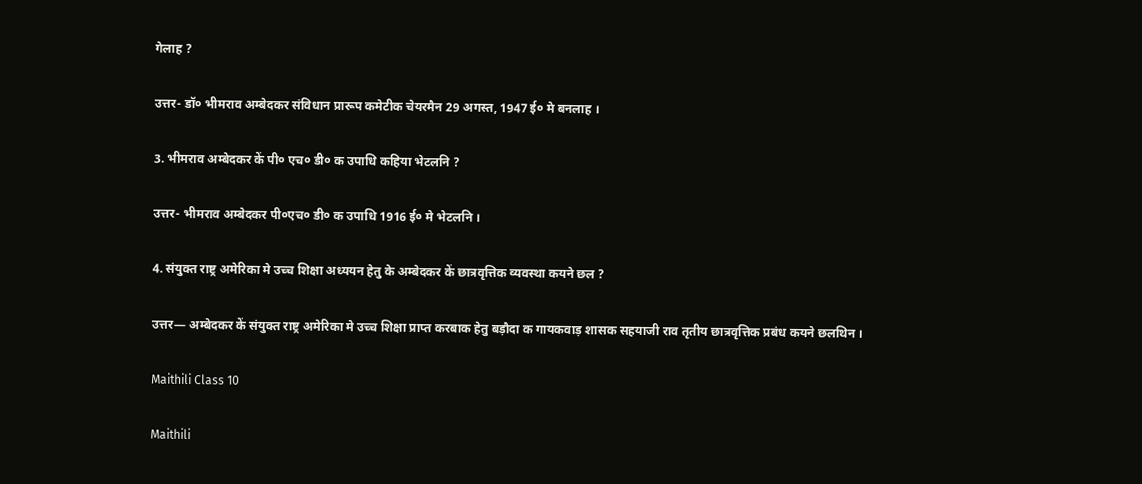गेलाह ?

उत्तर- डॉ० भीमराव अम्बेदकर संविधान प्रारूप कमेटीक चेयरमैन 29 अगस्त, 1947 ई० मे बनलाह ।

3. भीमराव अम्बेदकर कें पी० एच० डी० क उपाधि कहिया भेटलनि ?

उत्तर- भीमराव अम्बेदकर पी०एच० डी० क उपाधि 1916 ई० मे भेटलनि ।

4. संयुक्त राष्ट्र अमेरिका मे उच्च शिक्षा अध्ययन हेतु के अम्बेदकर कें छात्रवृत्तिक व्यवस्था कयने छल ?

उत्तर— अम्बेदकर कें संयुक्त राष्ट्र अमेरिका मे उच्च शिक्षा प्राप्त करबाक हेतु बड़ौदा क गायकवाड़ शासक सहयाजी राव तृतीय छात्रवृत्तिक प्रबंध कयने छलथिन ।

Maithili Class 10

Maithili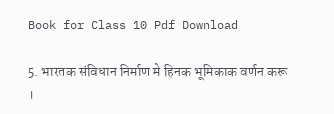Book for Class 10 Pdf Download

5. भारतक संविधान निर्माण मे हिनक भूमिकाक वर्णन करू ।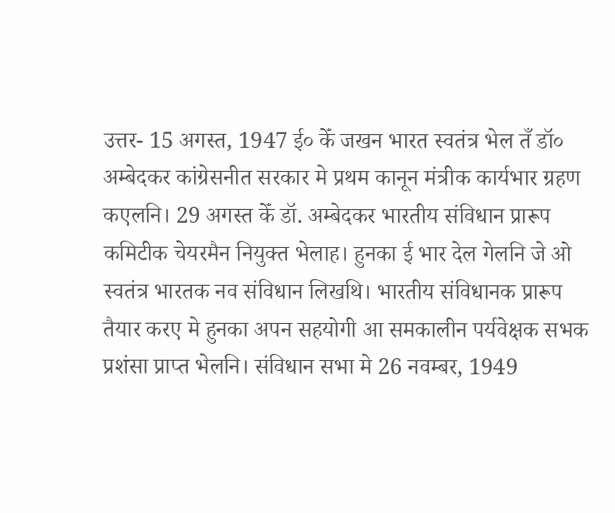उत्तर- 15 अगस्त, 1947 ई० केँ जखन भारत स्वतंत्र भेल तँ डॉ० अम्बेदकर कांग्रेसनीत सरकार मे प्रथम कानून मंत्रीक कार्यभार ग्रहण कएलनि। 29 अगस्त केँ डॉ. अम्बेदकर भारतीय संविधान प्रारूप कमिटीक चेयरमैन नियुक्त भेलाह। हुनका ई भार देल गेलनि जे ओ स्वतंत्र भारतक नव संविधान लिखथि। भारतीय संविधानक प्रारूप तैयार करए मे हुनका अपन सहयोगी आ समकालीन पर्यवेक्षक सभक प्रशंसा प्राप्त भेलनि। संविधान सभा मे 26 नवम्बर, 1949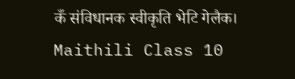कँ संविधानक स्वीकृति भेटि गेलैक। Maithili Class 10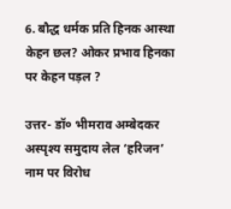6. बौद्ध धर्मक प्रति हिनक आस्था केहन छल? ओकर प्रभाव हिनका पर केहन पड़ल ?

उत्तर- डॉ० भीमराव अम्बेदकर अस्पृश्य समुदाय लेल ‘हरिजन’ नाम पर विरोध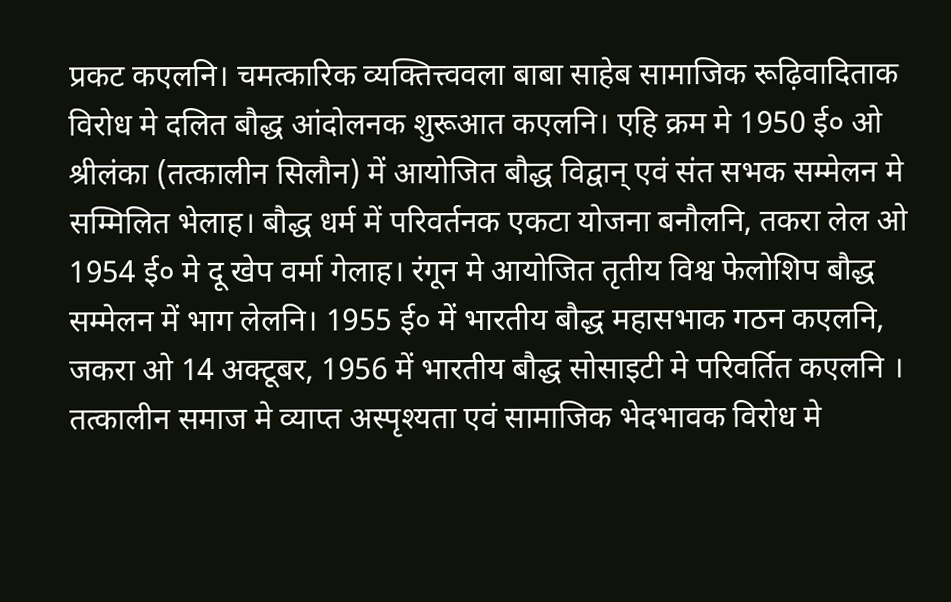प्रकट कएलनि। चमत्कारिक व्यक्तित्त्ववला बाबा साहेब सामाजिक रूढ़िवादिताक विरोध मे दलित बौद्ध आंदोलनक शुरूआत कएलनि। एहि क्रम मे 1950 ई० ओ श्रीलंका (तत्कालीन सिलौन) में आयोजित बौद्ध विद्वान् एवं संत सभक सम्मेलन मे सम्मिलित भेलाह। बौद्ध धर्म में परिवर्तनक एकटा योजना बनौलनि, तकरा लेल ओ 1954 ई० मे दू खेप वर्मा गेलाह। रंगून मे आयोजित तृतीय विश्व फेलोशिप बौद्ध सम्मेलन में भाग लेलनि। 1955 ई० में भारतीय बौद्ध महासभाक गठन कएलनि, जकरा ओ 14 अक्टूबर, 1956 में भारतीय बौद्ध सोसाइटी मे परिवर्तित कएलनि । तत्कालीन समाज मे व्याप्त अस्पृश्यता एवं सामाजिक भेदभावक विरोध मे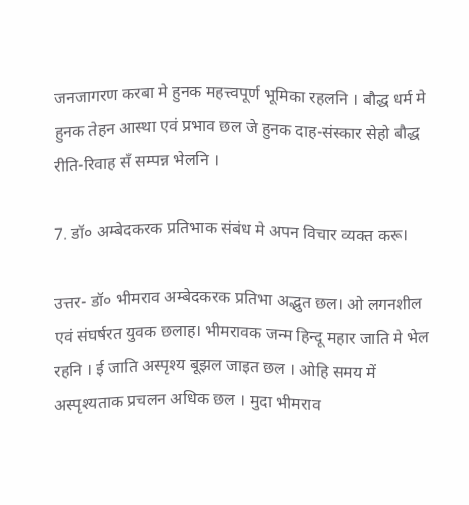जनजागरण करबा मे हुनक महत्त्वपूर्ण भूमिका रहलनि । बौद्ध धर्म मे हुनक तेहन आस्था एवं प्रभाव छल जे हुनक दाह-संस्कार सेहो बौद्ध रीति-रिवाह सँ सम्पन्न भेलनि ।

7. डॉ० अम्बेदकरक प्रतिभाक संबंध मे अपन विचार व्यक्त करू।

उत्तर- डॉ० भीमराव अम्बेदकरक प्रतिभा अद्भुत छल। ओ लगनशील एवं संघर्षरत युवक छलाह। भीमरावक जन्म हिन्दू महार जाति मे भेल रहनि । ई जाति अस्पृश्य बूझल जाइत छल । ओहि समय में अस्पृश्यताक प्रचलन अधिक छल । मुदा भीमराव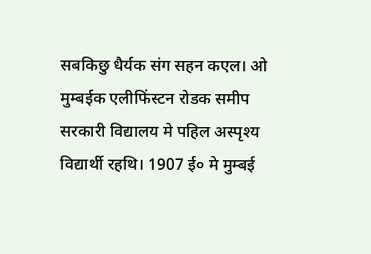सबकिछु धैर्यक संग सहन कएल। ओ मुम्बईक एलीफिंस्टन रोडक समीप सरकारी विद्यालय मे पहिल अस्पृश्य विद्यार्थी रहथि। 1907 ई० मे मुम्बई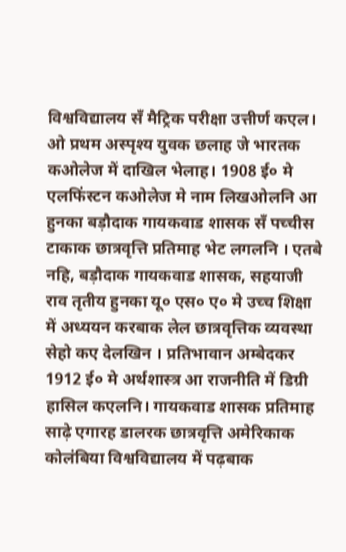विश्वविद्यालय सँ मैट्रिक परीक्षा उत्तीर्ण कएल। ओ प्रथम अस्पृश्य युवक छलाह जे भारतक कओलेज में दाखिल भेलाह। 1908 ई० मे एलफिंस्टन कओलेज मे नाम लिखओलनि आ हुनका बड़ौदाक गायकवाड शासक सँ पच्चीस टाकाक छात्रवृत्ति प्रतिमाह भेट लगलनि । एतबे नहि, बड़ौदाक गायकवाड शासक, सहयाजी राव तृतीय हुनका यू० एस० ए० मे उच्च शिक्षा में अध्ययन करबाक लेल छात्रवृत्तिक व्यवस्था सेहो कए देलखिन । प्रतिभावान अम्बेदकर 1912 ई० मे अर्थशास्त्र आ राजनीति में डिग्री हासिल कएलनि। गायकवाड शासक प्रतिमाह साढ़े एगारह डालरक छात्रवृत्ति अमेरिकाक कोलंबिया विश्वविद्यालय में पढ़बाक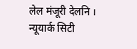लेल मंजूरी देलनि । न्यूयार्क सिटी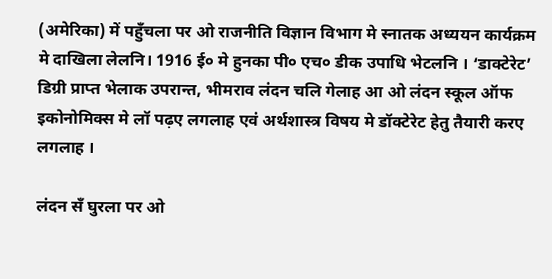(अमेरिका) में पहुँचला पर ओ राजनीति विज्ञान विभाग मे स्नातक अध्ययन कार्यक्रम मे दाखिला लेलनि। 1916 ई० मे हुनका पी० एच० डीक उपाधि भेटलनि । ‘डाक्टेरेट’ डिग्री प्राप्त भेलाक उपरान्त, भीमराव लंदन चलि गेलाह आ ओ लंदन स्कूल ऑफ इकोनोमिक्स मे लॉ पढ़ए लगलाह एवं अर्थशास्त्र विषय मे डॉक्टेरेट हेतु तैयारी करए लगलाह ।

लंदन सँ घुरला पर ओ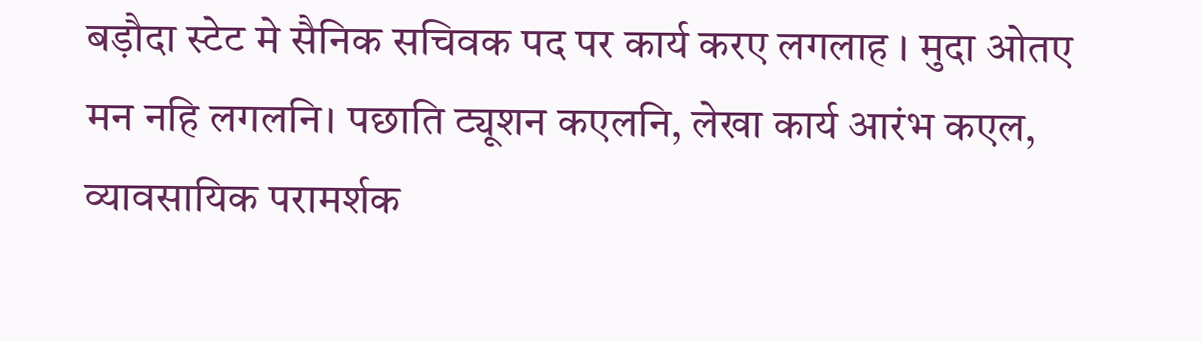बड़ौदा स्टेट मे सैनिक सचिवक पद पर कार्य करए लगलाह । मुदा ओतए मन नहि लगलनि। पछाति ट्यूशन कएलनि, लेखा कार्य आरंभ कएल, व्यावसायिक परामर्शक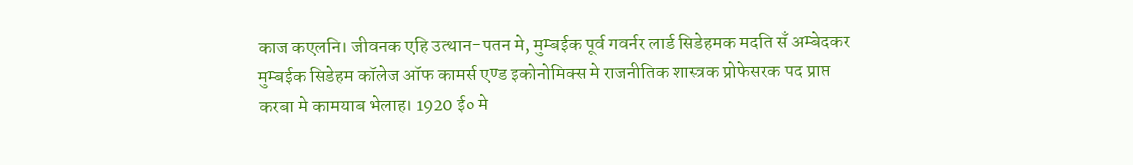काज कएलनि। जीवनक एहि उत्थान-पतन मे, मुम्बईक पूर्व गवर्नर लार्ड सिडेहमक मदति सँ अम्बेदकर मुम्बईक सिडेहम कॉलेज ऑफ कामर्स एण्ड इकोनोमिक्स मे राजनीतिक शास्त्रक प्रोफेसरक पद प्राप्त करबा मे कामयाब भेलाह। 1920 ई० मे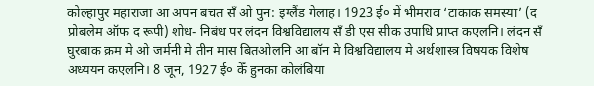कोल्हापुर महाराजा आ अपन बचत सँ ओ पुन: इग्लैंड गेलाह। 1923 ई० में भीमराव ‘टाकाक समस्या’ (द प्रोबलेम ऑफ द रूपी) शोध- निबंध पर लंदन विश्वविद्यालय सँ डी एस सीक उपाधि प्राप्त कएलनि। लंदन सँ घुरबाक क्रम मे ओ जर्मनी मे तीन मास बितओलनि आ बॉन मे विश्वविद्यालय मे अर्थशास्त्र विषयक विशेष अध्ययन कएलनि। 8 जून, 1927 ई० केँ हुनका कोलंबिया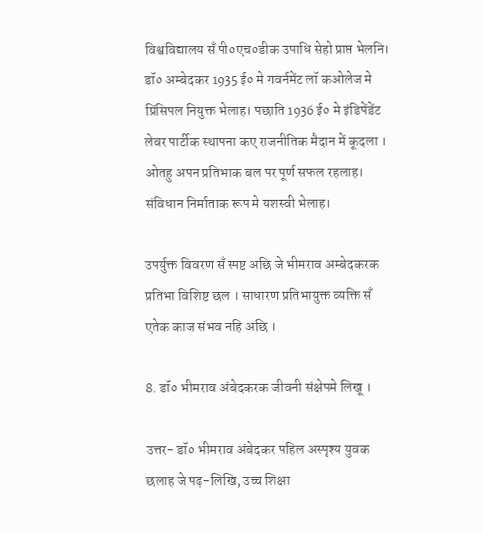विश्वविद्यालय सँ पी०एच०डीक उपाधि सेहो प्राप्त भेलनि। डॉ० अम्बेदकर 1935 ई० मे गवर्नमेंट लॉ कओलेज मे प्रिंसिपल नियुक्त भेलाह। पछाति 1936 ई० मे इंडिपेंडेंट लेबर पार्टीक स्थापना कए राजनीतिक मैदान में कूदला । ओतहु अपन प्रतिभाक बल पर पूर्ण सफल रहलाह। संविधान निर्माताक रूप मे यशस्वी भेलाह।

उपर्युक्त विवरण सँ स्पष्ट अछि जे भीमराव अम्बेदकरक प्रतिभा विशिष्ट छल । साधारण प्रतिभायुक्त व्यक्ति सँ एतेक काज संभव नहि अछि ।

8. डॉ० भीमराव अंबेदकरक जीवनी संक्षेपमे लिखू ।

उत्तर- डॉ० भीमराव अंबेदकर पहिल अस्पृश्य युवक छलाह जे पढ़-लिखि, उच्च शिक्षा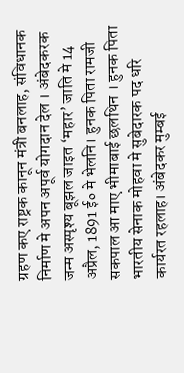ग्रहण कए राष्ट्रक कानून मंत्री बनलाह, संविधानक निर्माण मे अपन अपूर्व योगदान देल । अंबेदकरक जन्म अस्पृश्य बूझल जाइत ‘महार’ जाति मे 14 अप्रैल, 1891 ई० मे भेलनि। हुनक पिता रामजी सकपाल आ माए भीमाबाई छलथिन । हुनक पिता भारतीय सेनाक मोहवा मे सुबेदारक पद धरि कार्यरत रहलाह। अंबेदकर मुम्बई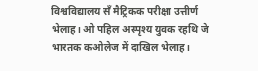विश्वविद्यालय सँ मैट्रिकक परीक्षा उत्तीर्ण भेलाह। ओ पहिल अस्पृश्य युवक रहथि जे भारतक कओलेज में दाखिल भेलाह।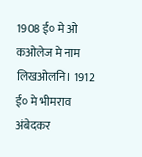1908 ई० मे ओ कओलेज मे नाम लिखओलनि। 1912 ई० मे भीमराव अंबेदकर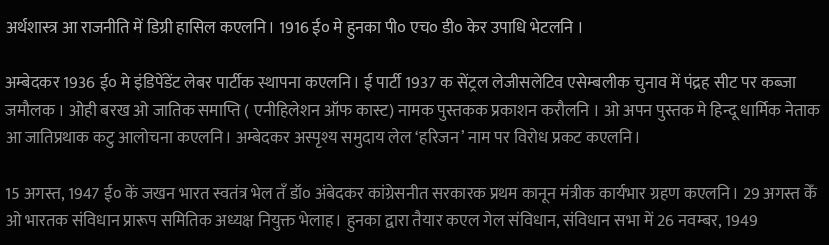अर्थशास्त्र आ राजनीति में डिग्री हासिल कएलनि। 1916 ई० मे हुनका पी० एच० डी० केर उपाधि भेटलनि ।

अम्बेदकर 1936 ई० मे इंडिपेंडेंट लेबर पार्टीक स्थापना कएलनि। ई पार्टी 1937 क सेंट्रल लेजीसलेटिव एसेम्बलीक चुनाव में पंद्रह सीट पर कब्जा जमौलक । ओही बरख ओ जातिक समाप्ति ( एनीहिलेशन ऑफ कास्ट) नामक पुस्तकक प्रकाशन करौलनि । ओ अपन पुस्तक मे हिन्दू धार्मिक नेताक आ जातिप्रथाक कटु आलोचना कएलनि। अम्बेदकर अस्पृश्य समुदाय लेल ‘हरिजन’ नाम पर विरोध प्रकट कएलनि।

15 अगस्त, 1947 ई० कें जखन भारत स्वतंत्र भेल तँ डॉ० अंबेदकर कांग्रेसनीत सरकारक प्रथम कानून मंत्रीक कार्यभार ग्रहण कएलनि। 29 अगस्त केँ ओ भारतक संविधान प्रारूप समितिक अध्यक्ष नियुक्त भेलाह। हुनका द्वारा तैयार कएल गेल संविधान, संविधान सभा में 26 नवम्बर, 1949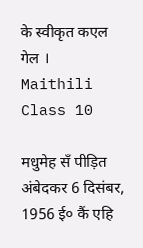के स्वीकृत कएल गेल ।  Maithili Class 10

मधुमेह सँ पीड़ित अंबेदकर 6 दिसंबर, 1956 ई० कैं एहि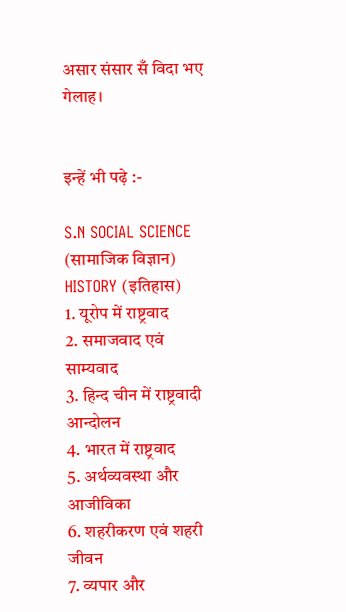असार संसार सँ विदा भए गेलाह।


इन्हें भी पढ़े :-

S.N SOCIAL SCIENCE (सामाजिक विज्ञान)
HISTORY (इतिहास)
1. यूरोप में राष्ट्रवाद
2. समाजवाद एवं साम्यवाद
3. हिन्द चीन में राष्ट्रवादी आन्दोलन
4. भारत में राष्ट्रवाद
5. अर्थव्यवस्था और आजीविका
6. शहरीकरण एवं शहरी जीवन
7. व्यपार और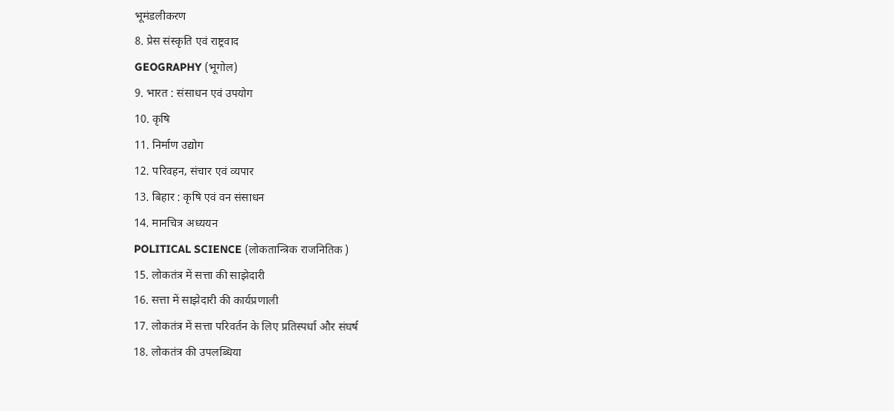भूमंडलीकरण
8. प्रेस संस्कृति एवं राष्ट्रवाद
GEOGRAPHY (भूगोल)
9. भारत : संसाधन एवं उपयोग
10. कृषि
11. निर्माण उद्योग
12. परिवहन, संचार एवं व्यपार
13. बिहार : कृषि एवं वन संसाधन
14. मानचित्र अध्ययन
POLITICAL SCIENCE (लोकतान्त्रिक राजनितिक )
15. लोकतंत्र में सत्ता की साझेदारी
16. सत्ता में साझेदारी की कार्यप्रणाली
17. लोकतंत्र में सत्ता परिवर्तन के लिए प्रतिस्पर्धा और संघर्ष
18. लोकतंत्र की उपलब्धिया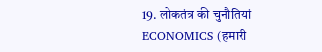19. लोकतंत्र की चुनौतियां
ECONOMICS (हमारी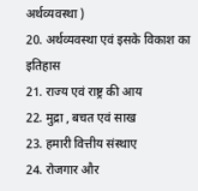अर्थव्यवस्था )
20. अर्थव्यवस्था एवं इसके विकाश का इतिहास
21. राज्य एवं राष्ट्र की आय
22. मुद्रा , बचत एवं साख
23. हमारी वित्तीय संस्थाए
24. रोजगार और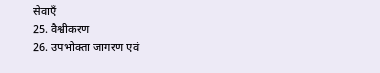सेवाएँ
25. वैश्वीकरण
26. उपभोक्ता जागरण एवं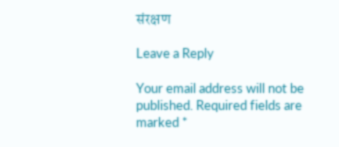संरक्षण

Leave a Reply

Your email address will not be published. Required fields are marked *